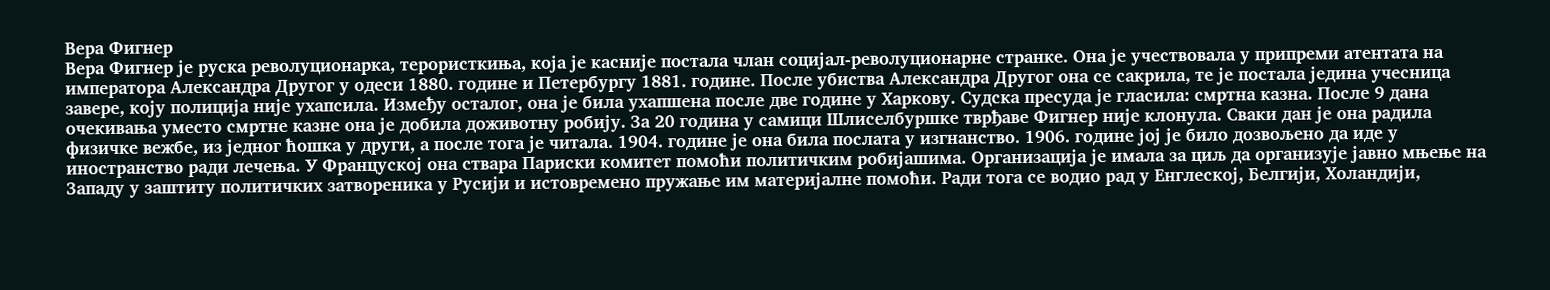Вера Фигнер
Вера Фигнер је руска револуционарка, терористкиња, која је касније постала члан социјал-револуционарне странке. Она је учествовала у припреми атентата на императора Александра Другог у одеси 1880. године и Петербургу 1881. године. После убиства Александра Другог она се сакрила, те је постала једина учесница завере, коју полиција није ухапсила. Између осталог, она је била ухапшена после две године у Харкову. Судска пресуда је гласила: смртна казна. После 9 дана очекивања уместо смртне казне она је добила доживотну робију. За 20 година у самици Шлиселбуршке тврђаве Фигнер није клонула. Сваки дан је она радила физичке вежбе, из једног ћошка у други, а после тога је читала. 1904. године је она била послата у изгнанство. 1906. године јој је било дозвољено да иде у иностранство ради лечења. У Француској она ствара Париски комитет помоћи политичким робијашима. Организација је имала за циљ да организује јавно мњење на Западу у заштиту политичких затвореника у Русији и истовремено пружање им материјалне помоћи. Ради тога се водио рад у Енглеској, Белгији, Холандији,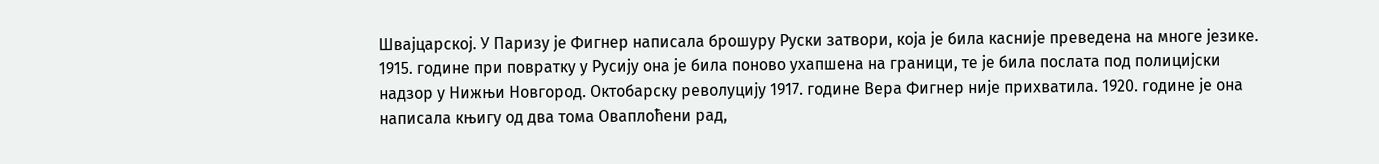Швајцарској. У Паризу је Фигнер написала брошуру Руски затвори, која је била касније преведена на многе језике.
1915. године при повратку у Русију она је била поново ухапшена на граници, те је била послата под полицијски надзор у Нижњи Новгород. Октобарску револуцију 1917. године Вера Фигнер није прихватила. 1920. године је она написала књигу од два тома Оваплоћени рад,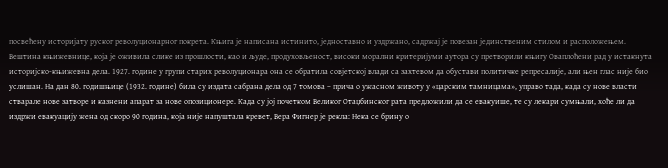посвећену историјату руског револуционарног покрета. Књига је написана истинито, једноставно и уздржано, садржај је повезан јединственим стилом и расположењем. Вештина књижевнице, која је оживила слике из прошлости, као и људе, продуховљеност, високи морални критеријуми аутора су претворили књигу Оваплоћени рад у истакнута историјско-књижевна дела. 1927. године у групи старих револуционара она се обратила совјетској влади са захтевом да обустави политичке репресалије, али њен глас није био услишан. На дан 80. годишњице (1932. године) била су издата сабрана дела од 7 томова – прича о ужасном животу у «царским тамницама», управо тада, када су нове власти стварале нове затворе и казнени апарат за нове опозиционере. Када су јој почетком Великог Отаџбинског рата предложили да се евакуише, те су лекари сумњали, хоће ли да издржи евакуацију жена од скоро 90 година, која није напуштала кревет, Вера Фигнер је рекла: Нека се брину о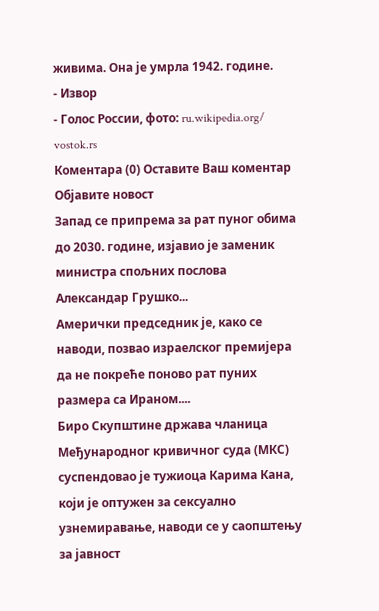живима. Она је умрла 1942. године.
- Извор
- Голос России, фото: ru.wikipedia.org/ vostok.rs
Коментара (0) Оставите Ваш коментар Објавите новост
Запад се припрема за рат пуног обима до 2030. године, изјавио је заменик министра спољних послова Александар Грушко...
Амерички председник је, како се наводи, позвао израелског премијера да не покреће поново рат пуних размера са Ираном....
Биро Скупштине држава чланица Међународног кривичног суда (МКС) суспендовао је тужиоца Карима Кана, који је оптужен за сексуално узнемиравање, наводи се у саопштењу за јавност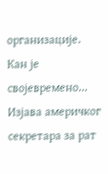организације. Кан је својевремено...
Изјава америчког секретара за рат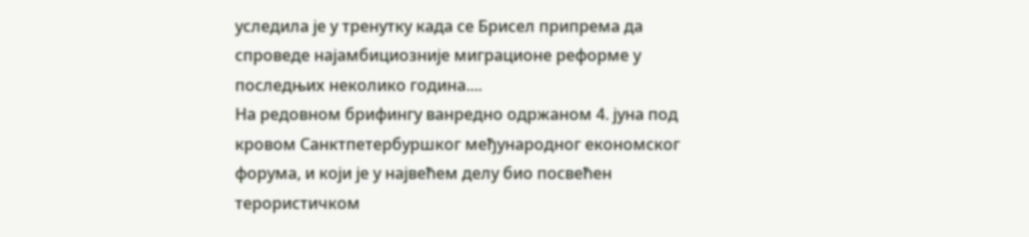уследила је у тренутку када се Брисел припрема да спроведе најамбициозније миграционе реформе у последњих неколико година....
На редовном брифингу ванредно одржаном 4. јуна под кровом Санктпетербуршког међународног економског форума, и који је у највећем делу био посвећен терористичком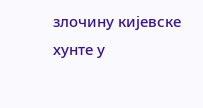злочину кијевске хунте у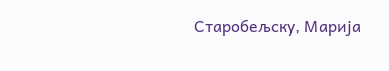Старобељску, Марија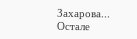Захарова...
Остале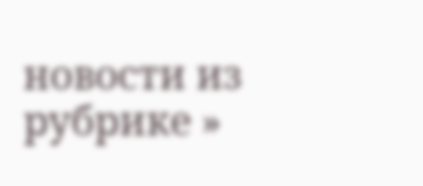новости из рубрике »